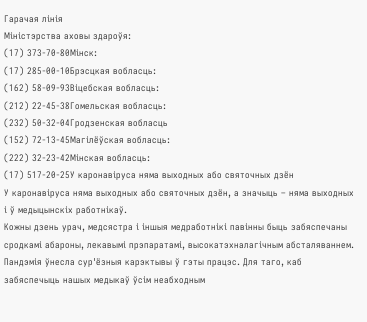Гарачая лінія
Міністэрства аховы здароўя:
(17) 373-70-80Мінск:
(17) 285-00-10Брэсцкая вобласць:
(162) 58-09-93Віцебская вобласць:
(212) 22-45-38Гомельская вобласць:
(232) 50-32-04Гродзенская вобласць
(152) 72-13-45Магілёўская вобласць:
(222) 32-23-42Мінская вобласць:
(17) 517-20-25У каронавiруса няма выходных або святочных дзён
У каронавiруса няма выходных або святочных дзён, а значыць – няма выходных і ў медыцынскіх работнікаў.
Кожны дзень урач, медсястра і іншыя медработнікі павінны быць забяспечаны сродкамі абароны, лекавымі прэпаратамі, высокатэхналагічным абсталяваннем. Пандэмія ўнесла сур'ёзныя карэктывы ў гэты працэс. Для таго, каб забяспечыць нашых медыкаў ўсім неабходным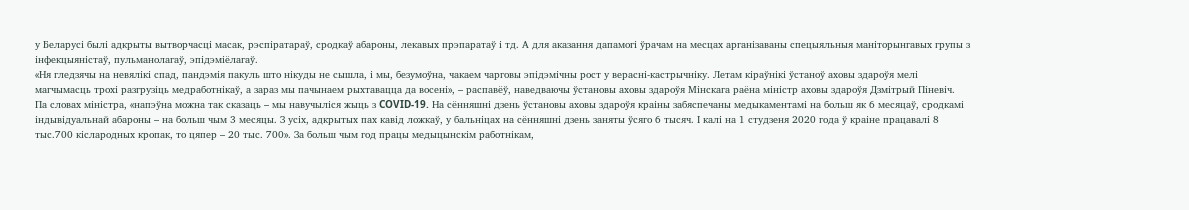у Беларусі былі адкрыты вытворчасці масак, рэспіратараў, сродкаў абароны, лекавых прэпаратаў і тд. А для аказання дапамогі ўрачам на месцах арганізаваны спецыяльныя маніторынгавых групы з інфекцыяністаў, пульманолагаў, эпідэміёлагаў.
«Ня гледзячы на невялікі спад, пандэмія пакуль што нікуды не сышла, і мы, безумоўна, чакаем чарговы эпідэмічны рост у верасні-кастрычніку. Летам кіраўнікі ўстаноў аховы здароўя мелі магчымасць трохі разгрузіць медработнікаў, а зараз мы пачынаем рыхтавацца да восені», – распавёў, наведваючы ўстановы аховы здароўя Мінскага раёна міністр аховы здароўя Дзмітрый Піневіч.
Па словах міністра, «напэўна можна так сказаць – мы навучыліся жыць з COVID-19. На сённяшні дзень ўстановы аховы здароўя краіны забяспечаны медыкаментамі на больш як 6 месяцаў, сродкамі індывідуальнай абароны – на больш чым 3 месяцы. З усiх, адкрытых пах кавiд ложкаў, у бальніцах на сённяшні дзень заняты ўсяго 6 тысяч. І калі на 1 студзеня 2020 года ў краіне працавалі 8 тыс.700 кіслародных кропак, то цяпер – 20 тыс. 700». За больш чым год працы медыцынскім работнікам,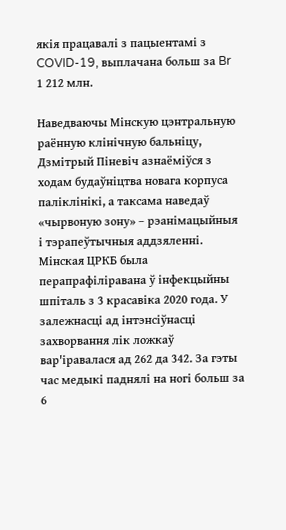якія працавалі з пацыентамі з COVID-19, выплачана больш за Br 1 212 млн.

Наведваючы Мінскую цэнтральную раённую клінічную бальніцу, Дзмітрый Піневіч азнаёміўся з ходам будаўніцтва новага корпуса паліклінікі, а таксама наведаў «чырвоную зону» – рэанімацыйныя і тэрапеўтычныя аддзяленнi. Мінская ЦРКБ была перапрафіліравана ў інфекцыйны шпіталь з 3 красавіка 2020 года. У залежнасці ад інтэнсіўнасці захворвання лік ложкаў вар'іравалася ад 262 да 342. За гэты час медыкі паднялі на ногі больш за 6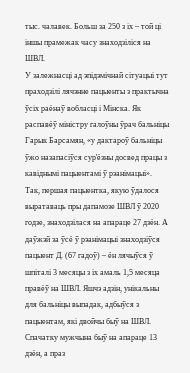тыс. чалавек. Больш за 250 з іх – той ці іншы прамежак часу знаходзіліся на ШВЛ.
У залежнасці ад эпідэмічнай сітуацыі тут праходзілі лячэнне пацыенты з практычна ўсіх раёнаў вобласці і Мінска. Як распавёў міністру галоўны ўрач бальніцы Гарык Барсамян, «у дактароў бальніцы ўжо назапасіўся сур'ёзны досвед працы з кавiднымi пацыентамі ў рэанімацыі».
Так, першая пацыентка, якую ўдалося выратаваць пры дапамозе ШВЛ ў 2020 годзе, знаходзілася на апараце 27 дзён. А даўжэй за ўсё ў рэанімацыі знаходзіўся пацыент Д. (67 гадоў) – ён лячыўся ў шпіталі 3 месяцы з іх амаль 1,5 месяца правёў на ШВЛ. Яшчэ адзін, унікальны для бальніцы выпадак, адбыўся з пацыентам, які двойчы быў на ШВЛ. Спачатку мужчына быў на апараце 13 дзён, а праз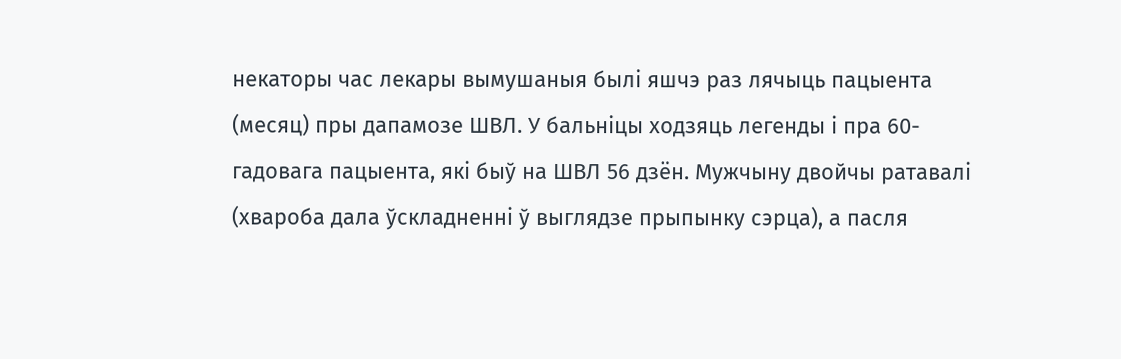некаторы час лекары вымушаныя былі яшчэ раз лячыць пацыента (месяц) пры дапамозе ШВЛ. У бальніцы ходзяць легенды і пра 60-гадовага пацыента, які быў на ШВЛ 56 дзён. Мужчыну двойчы ратавалі (хвароба дала ўскладненні ў выглядзе прыпынку сэрца), а пасля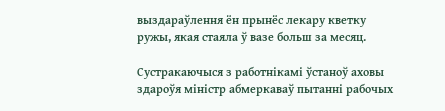выздараўлення ён прынёс лекару кветку ружы, якая стаяла ў вазе больш за месяц.

Сустракаючыся з работнікамі ўстаноў аховы здароўя міністр абмеркаваў пытанні рабочых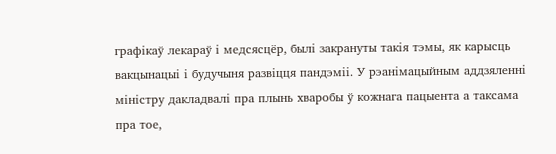графікаў лекараў і медсясцёр, былі закрануты такія тэмы, як карысць вакцынацыі і будучыня развіцця пандэміі. У рэанімацыйным аддзяленні міністру дакладвалі пра плынь хваробы ў кожнага пацыента а таксама пра тое,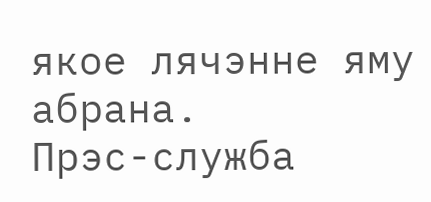якое лячэнне яму абрана.
Прэс-служба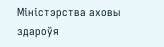Міністэрства аховы здароўя